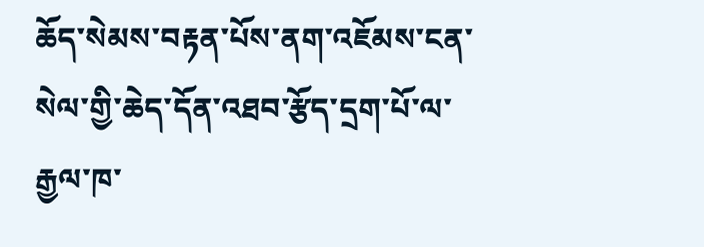ཆོད་སེམས་བརྟན་པོས་ནག་འཇོམས་ངན་སེལ་གྱི་ཆེད་དོན་འཐབ་རྩོད་དྲག་པོ་ལ་རྒྱལ་ཁ་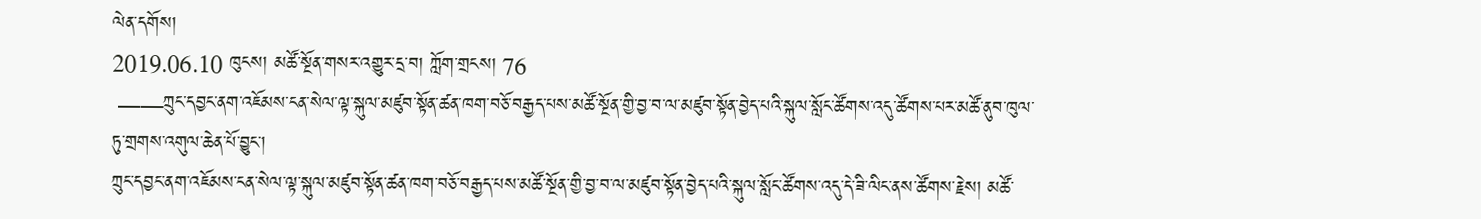ལེན་དགོས།
2019.06.10 ཁུངས། མཚོ་སྔོན་གསར་འགྱུར་དྲ་བ། ཀློག་གྲངས། 76
 ——ཀྲུང་དབྱང་ནག་འཇོམས་ངན་སེལ་ལྟ་སྐུལ་མཛུབ་སྟོན་ཚན་ཁག་བཅོ་བརྒྱད་པས་མཚོ་སྔོན་གྱི་བྱ་བ་ལ་མཛུབ་སྟོན་བྱེད་པའི་སྐུལ་སློང་ཚོགས་འདུ་ཚོགས་པར་མཚོ་ནུབ་ཁུལ་ཏུ་གྲགས་འགུལ་ཆེན་པོ་བྱུང་།
ཀྲུང་དབྱང་ནག་འཇོམས་ངན་སེལ་ལྟ་སྐུལ་མཛུབ་སྟོན་ཚན་ཁག་བཅོ་བརྒྱད་པས་མཚོ་སྔོན་གྱི་བྱ་བ་ལ་མཛུབ་སྟོན་བྱེད་པའི་སྐུལ་སློང་ཚོགས་འདུ་དེ་ཟི་ལིང་ནས་ཚོགས་རྗེས། མཚོ་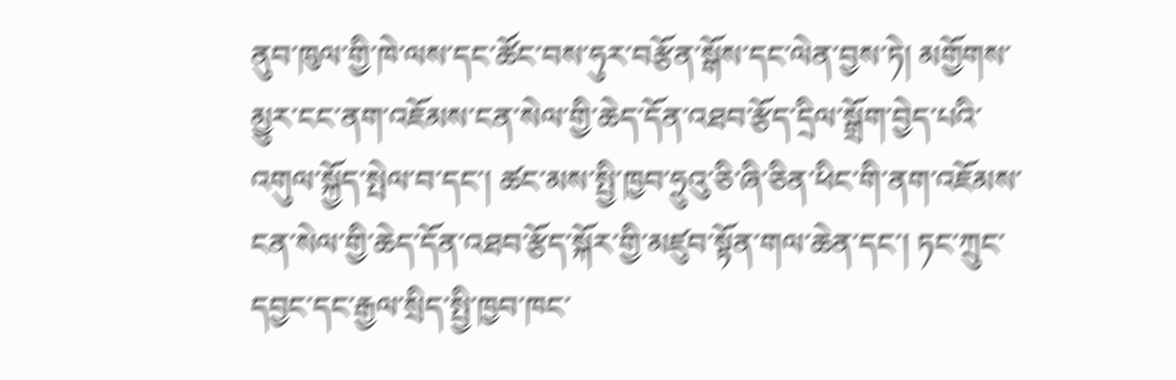ནུབ་ཁུལ་གྱི་ཁེ་ལས་དང་ཚོང་བས་ཧུར་བརྩོན་སྒོས་དང་ལེན་བྱས་ཏེ། མགྱོགས་མྱུར་ངང་ནག་འཇོམས་ངན་སེལ་གྱི་ཆེད་དོན་འཐབ་རྩོད་དྲིལ་སྒྲོག་བྱེད་པའི་འགུལ་སྐྱོད་སྤེལ་བ་དང་། ཚང་མས་སྤྱི་ཁྱབ་ཧྲུའུ་ཅི་ཞི་ཅིན་ཕིང་གི་ནག་འཇོམས་ངན་སེལ་གྱི་ཆེད་དོན་འཐབ་རྩོད་སྐོར་གྱི་མཛུབ་སྟོན་གལ་ཆེན་དང་། ཏང་ཀྲུང་དབྱང་དང་རྒྱལ་སྲིད་སྤྱི་ཁྱབ་ཁང་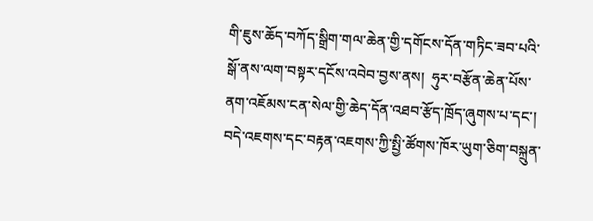གི་ཇུས་ཆོད་བཀོད་སྒྲིག་གལ་ཆེན་གྱི་དགོངས་དོན་གཏིང་ཟབ་པའི་སྒོ་ནས་ལག་བསྟར་དངོས་འབེབ་བྱས་ནས།  ཧུར་བརྩོན་ཆེན་པོས་ནག་འཇོམས་ངན་སེལ་གྱི་ཆེད་དོན་འཐབ་རྩོད་ཁྲོད་ཞུགས་པ་དང་། བདེ་འཇགས་དང་བརྟན་འཇགས་ཀྱི་སྤྱི་ཚོགས་ཁོར་ཡུག་ཅིག་བསྐྲུན་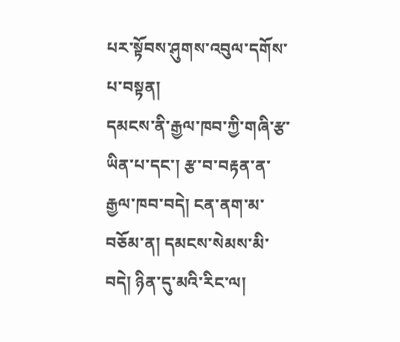པར་སྟོབས་ཤུགས་འབུལ་དགོས་པ་བསྟན།
དམངས་ནི་རྒྱལ་ཁབ་ཀྱི་གཞི་རྩ་ཡིན་པ་དང་། རྩ་བ་བརྟན་ན་རྒྱལ་ཁབ་བདེ། ངན་ནག་མ་བཅོམ་ན། དམངས་སེམས་མི་བདེ། ཉིན་དུ་མའི་རིང་ལ།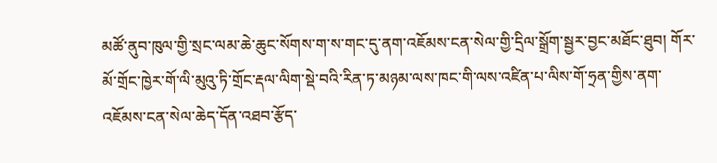མཚོ་ནུབ་ཁུལ་གྱི་སྲང་ལམ་ཆེ་ཆུང་སོགས་ག་ས་གང་དུ་ནག་འཇོམས་ངན་སེལ་གྱི་དྲིལ་སྒྲོག་སྦྱར་བྱང་མཐོང་ཐུབ། གོར་མོ་གྲོང་ཁྱེར་གོ་ལི་མུའུ་ཏི་གྲོང་རྡལ་ལིག་སྡེ་བའི་རིན་ཏ་མཉམ་ལས་ཁང་གི་ལས་འཛིན་པ་ལིས་གོ་ཧྲན་གྱིས་ནག་འཇོམས་ངན་སེལ་ཆེད་དོན་འཐབ་རྩོད་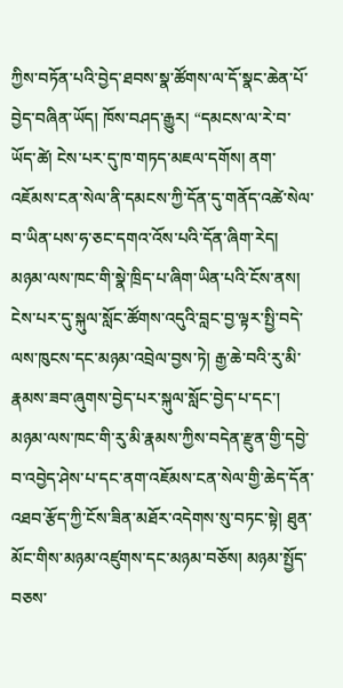ཀྱིས་བཏོན་པའི་བྱེད་ཐབས་སྣ་ཚོགས་ལ་དོ་སྣང་ཆེན་པོ་བྱེད་བཞིན་ཡོད། ཁོས་བཤད་རྒྱུར། “དམངས་ལ་རེ་བ་ཡོད་ཚེ། ངེས་པར་དུ་ཁ་གཏད་མཇལ་དགོས། ནག་འཇོམས་ངན་སེལ་ནི་དམངས་ཀྱི་དོན་དུ་གནོད་འཚེ་སེལ་བ་ཡིན་པས་ཧ་ཅང་དགའ་འོས་པའི་དོན་ཞིག་རེད། མཉམ་ལས་ཁང་གི་སྣེ་ཁྲིད་པ་ཞིག་ཡིན་པའི་ངོས་ནས། ངེས་པར་དུ་སྐུལ་སློང་ཚོགས་འདུའི་བླང་བྱ་ལྟར་སྤྱི་བདེ་ལས་ཁུངས་དང་མཉམ་འབྲེལ་བྱས་ཏེ། རྒྱ་ཆེ་བའི་རུ་མི་རྣམས་ཟབ་ཞུགས་བྱེད་པར་སྐུལ་སློང་བྱེད་པ་དང་། མཉམ་ལས་ཁང་གི་རུ་མི་རྣམས་ཀྱིས་བདེན་རྫུན་གྱི་དབྱེ་བ་འབྱེད་ཤེས་པ་དང་ནག་འཇོམས་ངན་སེལ་གྱི་ཆེད་དོན་འཐབ་རྩོད་ཀྱི་ངོས་ཟིན་མཐོར་འདེགས་སུ་བཏང་སྟེ། ཐུན་མོང་གིས་མཉམ་འཛུགས་དང་མཉམ་བཅོས། མཉམ་སྤྱོད་བཅས་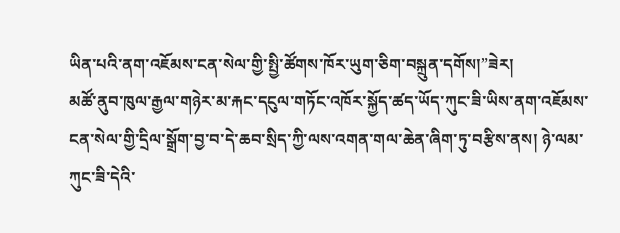ཡིན་པའི་ནག་འཇོམས་ངན་སེལ་གྱི་སྤྱི་ཚོགས་ཁོར་ཡུག་ཅིག་བསྐྲུན་དགོས།”ཟེར།
མཚོ་ནུབ་ཁུལ་རྒྱལ་གཉེར་མ་རྐང་དངུལ་གཏོང་འཁོར་སྐྱོད་ཚད་ཡོད་ཀུང་ཟི་ཡིས་ནག་འཇོམས་ངན་སེལ་གྱི་དྲིལ་སྒྲོག་བྱ་བ་དེ་ཆབ་སྲིད་ཀྱི་ལས་འགན་གལ་ཆེན་ཞིག་ཏུ་བརྩིས་ནས། ཉེ་ལམ་ཀུང་ཟི་དེའི་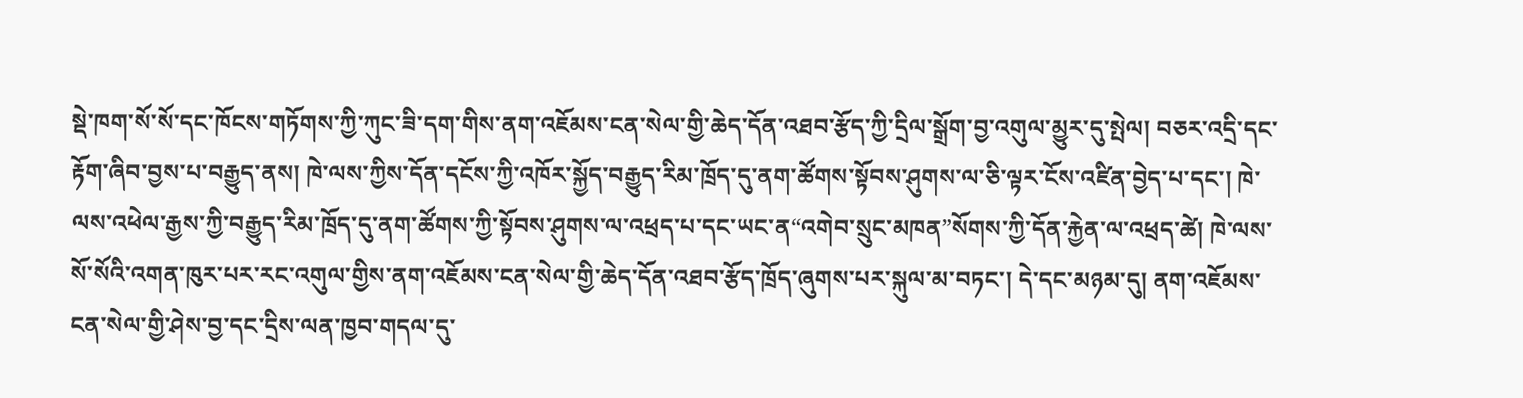སྡེ་ཁག་སོ་སོ་དང་ཁོངས་གཏོགས་ཀྱི་ཀུང་ཟི་དག་གིས་ནག་འཇོམས་ངན་སེལ་གྱི་ཆེད་དོན་འཐབ་རྩོད་ཀྱི་དྲིལ་སྒྲོག་བྱ་འགུལ་མྱུར་དུ་སྤེལ། བཅར་འདྲི་དང་རྟོག་ཞིབ་བྱས་པ་བརྒྱུད་ནས། ཁེ་ལས་ཀྱིས་དོན་དངོས་ཀྱི་འཁོར་སྐྱོད་བརྒྱུད་རིམ་ཁྲོད་དུ་ནག་ཚོགས་སྟོབས་ཤུགས་ལ་ཅི་ལྟར་ངོས་འཛིན་བྱེད་པ་དང་། ཁེ་ལས་འཕེལ་རྒྱས་ཀྱི་བརྒྱུད་རིམ་ཁྲོད་དུ་ནག་ཚོགས་ཀྱི་སྟོབས་ཤུགས་ལ་འཕྲད་པ་དང་ཡང་ན“འགེབ་སྲུང་མཁན”སོགས་ཀྱི་དོན་རྐྱེན་ལ་འཕྲད་ཚེ། ཁེ་ལས་སོ་སོའི་འགན་ཁུར་པར་རང་འགུལ་གྱིས་ནག་འཇོམས་ངན་སེལ་གྱི་ཆེད་དོན་འཐབ་རྩོད་ཁྲོད་ཞུགས་པར་སྐུལ་མ་བཏང་། དེ་དང་མཉམ་དུ། ནག་འཇོམས་ངན་སེལ་གྱི་ཤེས་བྱ་དང་དྲིས་ལན་ཁྱབ་གདལ་དུ་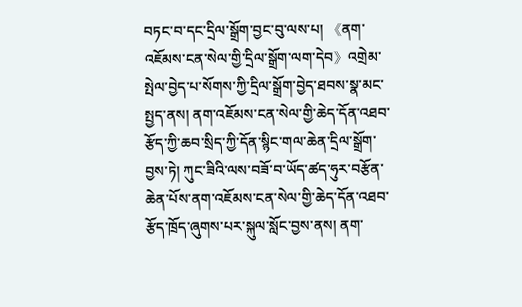བཏང་བ་དང་དྲིལ་སྒྲོག་བྱང་བུ་ལས་པ། 《ནག་འཇོམས་ངན་སེལ་གྱི་དྲིལ་སྒྲོག་ལག་དེབ》འགྲེམ་སྤེལ་བྱེད་པ་སོགས་ཀྱི་དྲིལ་སྒྲོག་བྱེད་ཐབས་སྣ་མང་སྤྱད་ནས། ནག་འཇོམས་ངན་སེལ་གྱི་ཆེད་དོན་འཐབ་རྩོད་ཀྱི་ཆབ་སྲིད་ཀྱི་དོན་སྙིང་གལ་ཆེན་དྲིལ་སྒྲོག་བྱས་ཏེ། ཀུང་ཟིའི་ལས་བཟོ་བ་ཡོད་ཚད་ཧུར་བརྩོན་ཆེན་པོས་ནག་འཇོམས་ངན་སེལ་གྱི་ཆེད་དོན་འཐབ་རྩོད་ཁྲོད་ཞུགས་པར་སྐུལ་སློང་བྱས་ནས། ནག་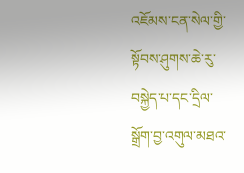འཇོམས་ངན་སེལ་གྱི་སྟོབས་ཤུགས་ཆེ་རུ་བསྐྱེད་པ་དང་དྲིལ་སྒྲོག་བྱ་འགུལ་མཐའ་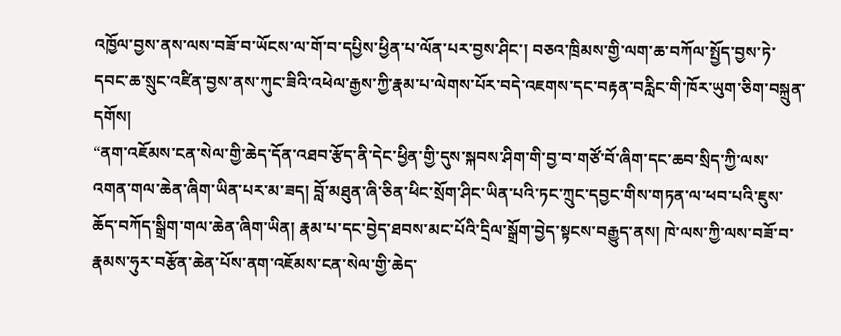འཁྱོལ་བྱས་ནས་ལས་བཟོ་བ་ཡོངས་ལ་གོ་བ་དཔྱིས་ཕྱིན་པ་ལོན་པར་བྱས་ཤིང་། བཅའ་ཁྲིམས་གྱི་ལག་ཆ་བཀོལ་སྤྱོད་བྱས་ཏེ་དབང་ཆ་སྲུང་འཛིན་བྱས་ནས་ཀུང་ཟིའི་འཕེལ་རྒྱས་ཀྱི་རྣམ་པ་ལེགས་པོར་བདེ་འཇགས་དང་བརྟན་བརླིང་གི་ཁོར་ཡུག་ཅིག་བསྐྲུན་དགོས།
“ནག་འཇོམས་ངན་སེལ་གྱི་ཆེད་དོན་འཐབ་རྩོད་ནི་དེང་ཕྱིན་གྱི་དུས་སྐབས་ཤིག་གི་བྱ་བ་གཙོ་བོ་ཞིག་དང་ཆབ་སྲིད་ཀྱི་ལས་འགན་གལ་ཆེན་ཞིག་ཡིན་པར་མ་ཟད། བློ་མཐུན་ཞི་ཅིན་ཕིང་སྲོག་ཤིང་ཡིན་པའི་ཏང་ཀྲུང་དབྱང་གིས་གཏན་ལ་ཕབ་པའི་ཇུས་ཆོད་བཀོད་སྒྲིག་གལ་ཆེན་ཞིག་ཡིན། རྣམ་པ་དང་བྱེད་ཐབས་མང་པོའི་དྲིལ་སྒྲོག་བྱེད་སྟངས་བརྒྱུད་ནས། ཁེ་ལས་ཀྱི་ལས་བཟོ་བ་རྣམས་ཧུར་བརྩོན་ཆེན་པོས་ནག་འཇོམས་ངན་སེལ་གྱི་ཆེད་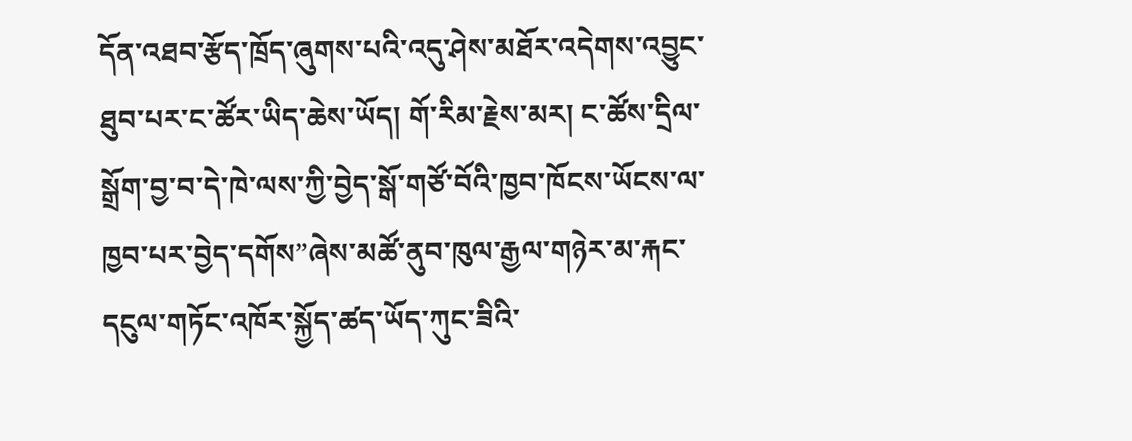དོན་འཐབ་རྩོད་ཁྲོད་ཞུགས་པའི་འདུ་ཤེས་མཐོར་འདེགས་འབྱུང་ཐུབ་པར་ང་ཚོར་ཡིད་ཆེས་ཡོད། གོ་རིམ་རྗེས་མར། ང་ཚོས་དྲིལ་སྒྲོག་བྱ་བ་དེ་ཁེ་ལས་ཀྱི་བྱེད་སྒོ་གཙོ་བོའི་ཁྱབ་ཁོངས་ཡོངས་ལ་ཁྱབ་པར་བྱེད་དགོས”ཞེས་མཚོ་ནུབ་ཁུལ་རྒྱལ་གཉེར་མ་རྐང་དངུལ་གཏོང་འཁོར་སྐྱོད་ཚད་ཡོད་ཀུང་ཟིའི་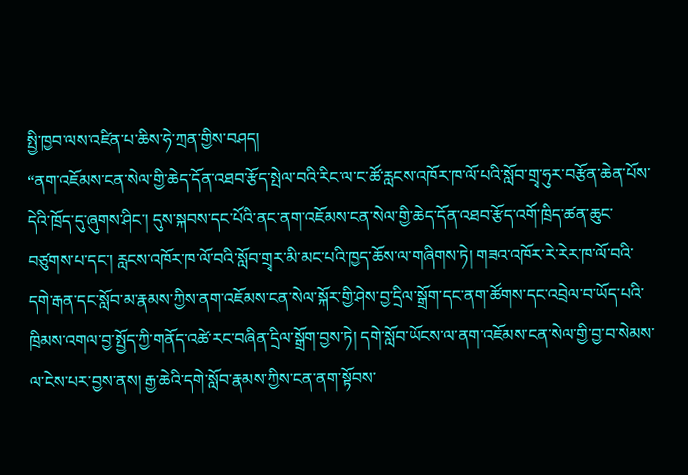སྤྱི་ཁྱབ་ལས་འཛིན་པ་ཆིས་ཧེ་ཀྲན་གྱིས་བཤད།
“ནག་འཇོམས་ངན་སེལ་གྱི་ཆེད་དོན་འཐབ་རྩོད་སྤེལ་བའི་རིང་ལ་ང་ཚོ་རླངས་འཁོར་ཁ་ལོ་པའི་སློབ་གྲྭ་ཧུར་བརྩོན་ཆེན་པོས་དེའི་ཁྲོད་དུ་ཞུགས་ཤིང་། དུས་སྐབས་དང་པོའི་ནང་ནག་འཇོམས་ངན་སེལ་གྱི་ཆེད་དོན་འཐབ་རྩོད་འགོ་ཁྲིད་ཚན་ཆུང་བཙུགས་པ་དང་། རླངས་འཁོར་ཁ་ལོ་བའི་སློབ་གྲྭར་མི་མང་པའི་ཁྱད་ཆོས་ལ་གཞིགས་ཏེ། གཟའ་འཁོར་རེ་རེར་ཁ་ལོ་བའི་དགེ་རྒན་དང་སློབ་མ་རྣམས་ཀྱིས་ནག་འཇོམས་ངན་སེལ་སྐོར་གྱི་ཤེས་བྱ་དྲིལ་སྒྲོག་དང་ནག་ཚོགས་དང་འབྲེལ་བ་ཡོད་པའི་ཁྲིམས་འགལ་བྱ་སྤྱོད་ཀྱི་གནོད་འཚེ་རང་བཞིན་དྲིལ་སྒྲོག་བྱས་ཏེ། དགེ་སློབ་ཡོངས་ལ་ནག་འཇོམས་ངན་སེལ་གྱི་བྱ་བ་སེམས་ལ་ངེས་པར་བྱས་ནས། རྒྱ་ཆེའི་དགེ་སློབ་རྣམས་ཀྱིས་ངན་ནག་སྟོབས་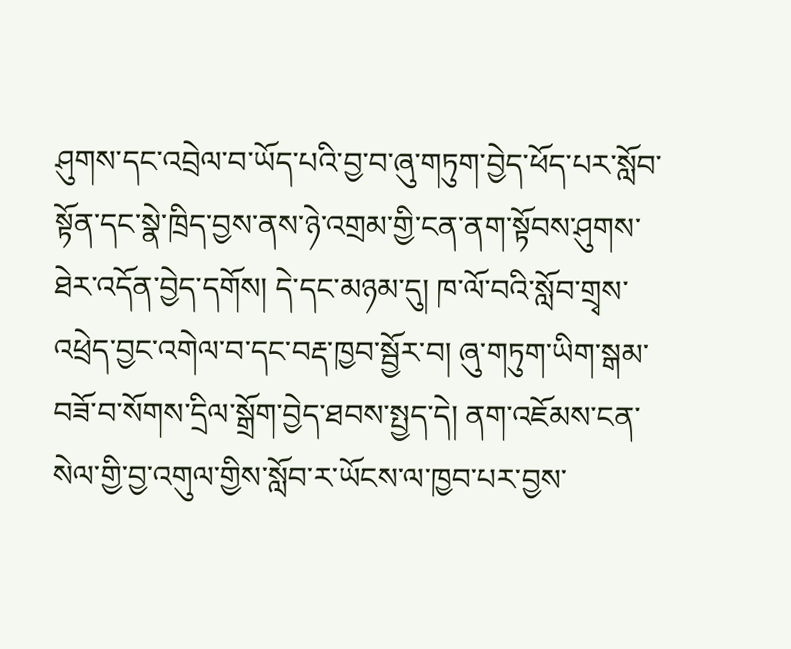ཤུགས་དང་འབྲེལ་བ་ཡོད་པའི་བྱ་བ་ཞུ་གཏུག་བྱེད་ཕོད་པར་སློབ་སྟོན་དང་སྣེ་ཁྲིད་བྱས་ནས་ཉེ་འགྲམ་གྱི་ངན་ནག་སྟོབས་ཤུགས་ཐེར་འདོན་བྱེད་དགོས། དེ་དང་མཉམ་དུ། ཁ་ལོ་བའི་སློབ་གྲྭས་འཕྲེད་བྱང་འགེལ་བ་དང་བརྡ་ཁྱབ་སྦྱོར་བ། ཞུ་གཏུག་ཡིག་སྒམ་བཟོ་བ་སོགས་དྲིལ་སྒྲོག་བྱེད་ཐབས་སྤྱད་དེ། ནག་འཇོམས་ངན་སེལ་གྱི་བྱ་འགུལ་གྱིས་སློབ་ར་ཡོངས་ལ་ཁྱབ་པར་བྱས་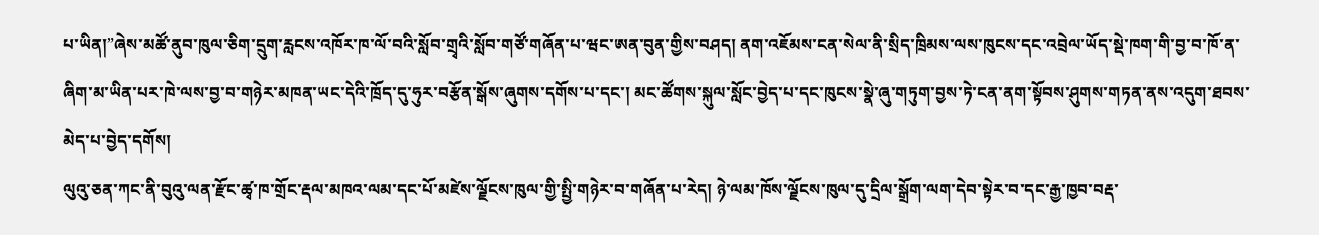པ་ཡིན།”ཞེས་མཚོ་ནུབ་ཁུལ་ཅིག་དྲུག་རླངས་འཁོར་ཁ་ལོ་བའི་སློབ་གྲྭའི་སློབ་གཙོ་གཞོན་པ་ཝང་ཨན་བུན་གྱིས་བཤད། ནག་འཇོམས་ངན་སེལ་ནི་སྲིད་ཁྲིམས་ལས་ཁུངས་དང་འབྲེལ་ཡོད་སྡེ་ཁག་གི་བྱ་བ་ཁོ་ན་ཞིག་མ་ཡིན་པར་ཁེ་ལས་བྱ་བ་གཉེར་མཁན་ཡང་དེའི་ཁྲོད་དུ་ཧུར་བརྩོན་སྒོས་ཞུགས་དགོས་པ་དང་། མང་ཚོགས་སྐུལ་སློང་བྱེད་པ་དང་ཁུངས་སྣེ་ཞུ་གཏུག་བྱས་ཏེ་ངན་ནག་སྟོབས་ཤུགས་གཏན་ནས་འདུག་ཐབས་མེད་པ་བྱེད་དགོས།
ལུའུ་ཅན་ཀང་ནི་བུའུ་ལན་རྫོང་ཚྭ་ཁ་གྲོང་རྡལ་མཁའ་ལམ་དང་པོ་མཛེས་ལྗོངས་ཁུལ་གྱི་སྤྱི་གཉེར་བ་གཞོན་པ་རེད། ཉེ་ལམ་ཁོས་ལྗོངས་ཁུལ་དུ་དྲིལ་སྒྲོག་ལག་དེབ་སྟེར་བ་དང་རྒྱ་ཁྱབ་བརྡ་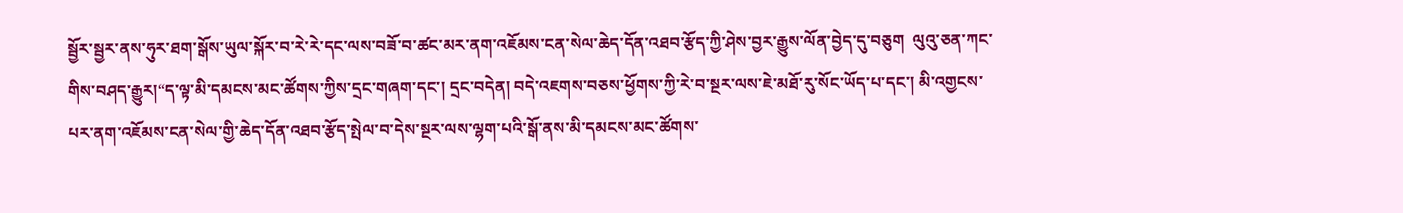སྦྱོར་སྦྱར་ནས་ཧུར་ཐག་སྒོས་ཡུལ་སྐོར་བ་རེ་རེ་དང་ལས་བཟོ་བ་ཚང་མར་ནག་འཇོམས་ངན་སེལ་ཆེད་དོན་འཐབ་རྩོད་ཀྱི་ཤེས་བྱར་རྒྱུས་ལོན་བྱེད་དུ་བཅུག  ལུའུ་ཅན་ཀང་གིས་བཤད་རྒྱུར།“ད་ལྟ་མི་དམངས་མང་ཚོགས་ཀྱིས་དྲང་གཞག་དང་། དྲང་བདེན། བདེ་འཇགས་བཅས་ཕྱོགས་ཀྱི་རེ་བ་སྔར་ལས་ཇེ་མཐོ་རུ་སོང་ཡོད་པ་དང་། མི་འགྱངས་པར་ནག་འཇོམས་ངན་སེལ་གྱི་ཆེད་དོན་འཐབ་རྩོད་སྤེལ་བ་དེས་སྔར་ལས་ལྷག་པའི་སྒོ་ནས་མི་དམངས་མང་ཚོགས་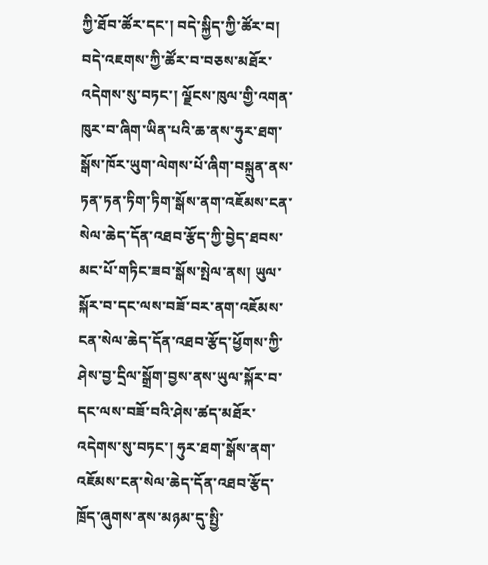ཀྱི་ཐོབ་ཚོར་དང་། བདེ་སྐྱིད་ཀྱི་ཚོར་བ། བདེ་འཇགས་ཀྱི་ཚོར་བ་བཅས་མཐོར་འདེགས་སུ་བཏང་། ལྗོངས་ཁུལ་གྱི་འགན་ཁུར་བ་ཞིག་ཡིན་པའི་ཆ་ནས་ཧུར་ཐག་སྒོས་ཁོར་ཡུག་ལེགས་པོ་ཞིག་བསྐྲུན་ནས་ཏན་ཏན་ཏིག་ཏིག་སྒོས་ནག་འཇོམས་ངན་སེལ་ཆེད་དོན་འཐབ་རྩོད་ཀྱི་བྱེད་ཐབས་མང་པོ་གཏིང་ཟབ་སྒོས་སྤེལ་ནས། ཡུལ་སྐོར་བ་དང་ལས་བཟོ་བར་ནག་འཇོམས་ངན་སེལ་ཆེད་དོན་འཐབ་རྩོད་ཕྱོགས་ཀྱི་ཤེས་བྱ་དྲིལ་སྒྲོག་བྱས་ནས་ཡུལ་སྐོར་བ་དང་ལས་བཟོ་བའི་ཤེས་ཚད་མཐོར་འདེགས་སུ་བཏང་། ཧུར་ཐག་སྒོས་ནག་འཇོམས་ངན་སེལ་ཆེད་དོན་འཐབ་རྩོད་ཁྲོད་ཞུགས་ནས་མཉམ་དུ་སྤྱི་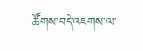ཚོགས་བདེ་འཇགས་ལ་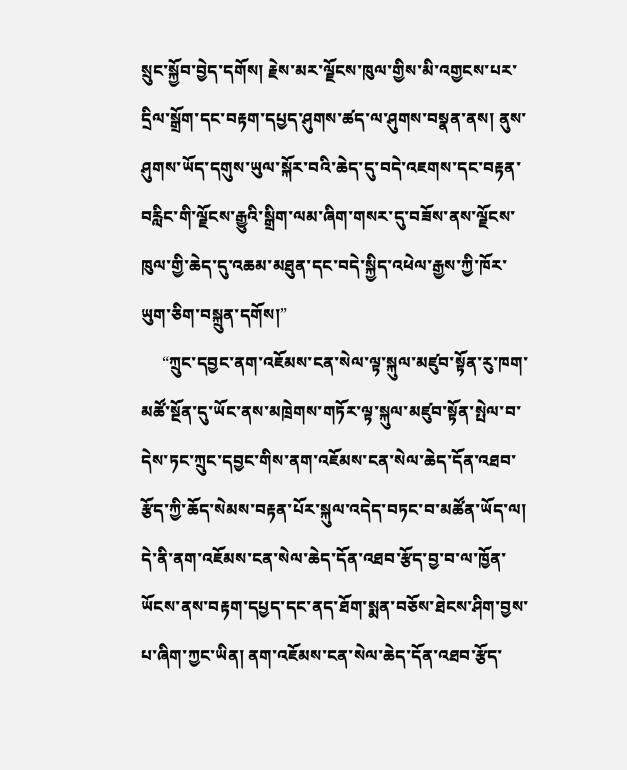སྲུང་སྐྱོབ་བྱེད་དགོས། རྗེས་མར་ལྗོངས་ཁུལ་གྱིས་མི་འགྱངས་པར་དྲིལ་སྒྲོག་དང་བརྟག་དཔྱད་ཤུགས་ཚད་ལ་ཤུགས་བསྣན་ནས། ནུས་ཤུགས་ཡོད་དགུས་ཡུལ་སྐོར་བའི་ཆེད་དུ་བདེ་འཇགས་དང་བརྟན་བརླིང་གི་ལྗོངས་རྒྱུའི་སྒྲིག་ལམ་ཞིག་གསར་དུ་བཟོས་ནས་ལྗོངས་ཁུལ་གྱི་ཆེད་དུ་འཆམ་མཐུན་དང་བདེ་སྐྱིད་འཕེལ་རྒྱས་ཀྱི་ཁོར་ཡུག་ཅིག་བསྐྲུན་དགོས།”
     “ཀྲུང་དབྱང་ནག་འཇོམས་ངན་སེལ་ལྟ་སྐུལ་མཛུབ་སྟོན་རུ་ཁག་མཚོ་སྔོན་དུ་ཡོང་ནས་མཁྲེགས་གཏོར་ལྟ་སྐུལ་མཛུབ་སྟོན་སྤེལ་བ་དེས་ཏང་ཀྲུང་དབྱང་གིས་ནག་འཇོམས་ངན་སེལ་ཆེད་དོན་འཐབ་རྩོད་ཀྱི་ཆོད་སེམས་བརྟན་པོར་སྐུལ་འདེད་བཏང་བ་མཚོན་ཡོད་ལ། དེ་ནི་ནག་འཇོམས་ངན་སེལ་ཆེད་དོན་འཐབ་རྩོད་བྱ་བ་ལ་ཁྱོན་ཡོངས་ནས་བརྟག་དཔྱད་དང་ནད་ཐོག་སྨན་བཅོས་ཐེངས་ཤིག་བྱས་པ་ཞིག་ཀྱང་ཡིན། ནག་འཇོམས་ངན་སེལ་ཆེད་དོན་འཐབ་རྩོད་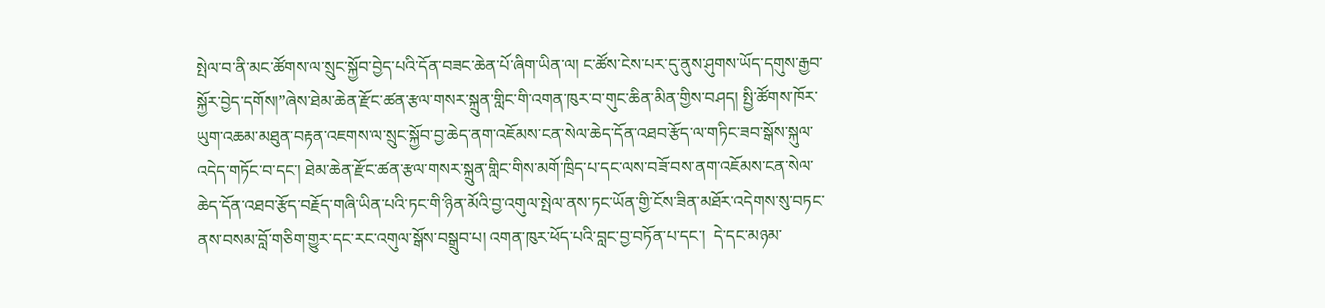སྤེལ་བ་ནི་མང་ཚོགས་ལ་སྲུང་སྐྱོབ་བྱེད་པའི་དོན་བཟང་ཆེན་པོ་ཞིག་ཡིན་ལ། ང་ཚོས་ངེས་པར་དུ་ནུས་ཤུགས་ཡོད་དགུས་རྒྱབ་སྐྱོར་བྱེད་དགོས།”ཞེས་ཐེམ་ཆེན་རྫོང་ཚན་རྩལ་གསར་སྐྲུན་གླིང་གི་འགན་ཁུར་བ་གུང་ཆིན་མིན་གྱིས་བཤད། སྤྱི་ཚོགས་ཁོར་ཡུག་འཆམ་མཐུན་བརྟན་འཇགས་ལ་སྲུང་སྐྱོབ་བྱ་ཆེད་ནག་འཇོམས་ངན་སེལ་ཆེད་དོན་འཐབ་རྩོད་ལ་གཏིང་ཟབ་སྒོས་སྐུལ་འདེད་གཏོང་བ་དང་། ཐེམ་ཆེན་རྫོང་ཚན་རྩལ་གསར་སྐྲུན་གླིང་གིས་མགོ་ཁྲིད་པ་དང་ལས་བཟོ་བས་ནག་འཇོམས་ངན་སེལ་ཆེད་དོན་འཐབ་རྩོད་བརྗོད་གཞི་ཡིན་པའི་ཏང་གི་ཉིན་མོའི་བྱ་འགུལ་སྤེལ་ནས་ཏང་ཡོན་གྱི་ངོས་ཟིན་མཐོར་འདེགས་སུ་བཏང་ནས་བསམ་བློ་གཅིག་གྱུར་དང་རང་འགུལ་སྒོས་བསྒྲུབ་པ། འགན་ཁུར་ཕོད་པའི་བླང་བྱ་བཏོན་པ་དང་།  དེ་དང་མཉམ་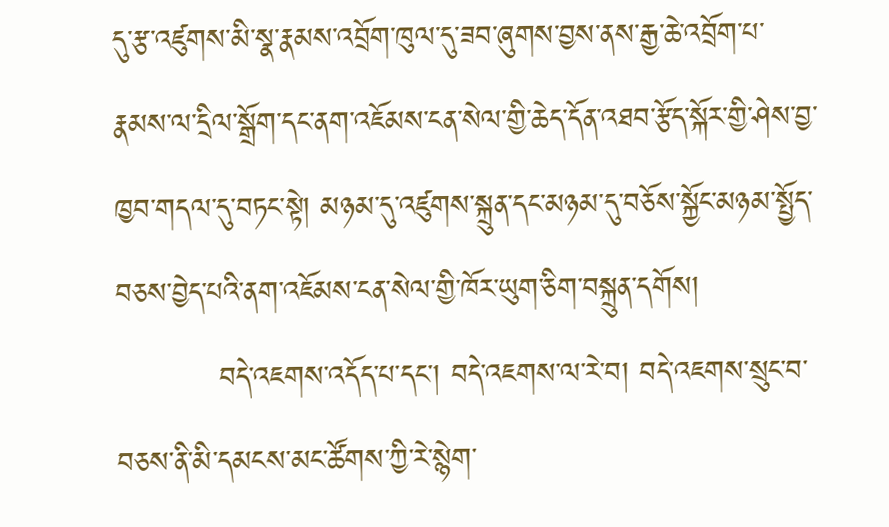དུ་རྩ་འཛུགས་མི་སྣ་རྣམས་འབྲོག་ཁུལ་དུ་ཟབ་ཞུགས་བྱས་ནས་རྒྱ་ཆེ་འབྲོག་པ་རྣམས་ལ་དྲིལ་སྒྲོག་དང་ནག་འཇོམས་ངན་སེལ་གྱི་ཆེད་དོན་འཐབ་རྩོད་སྐོར་གྱི་ཤེས་བྱ་ཁྱབ་གདལ་དུ་བཏང་སྟེ། མཉམ་དུ་འཛུགས་སྐྲུན་དང་མཉམ་དུ་བཅོས་སྐྱོང་མཉམ་སྤྱོད་བཅས་བྱེད་པའི་ནག་འཇོམས་ངན་སེལ་གྱི་ཁོར་ཡུག་ཅིག་བསྐྲུན་དགོས།
          བདེ་འཇགས་འདོད་པ་དང་། བདེ་འཇགས་ལ་རེ་བ། བདེ་འཇགས་སྲུང་བ་བཅས་ནི་མི་དམངས་མང་ཚོགས་ཀྱི་རེ་སྙེག་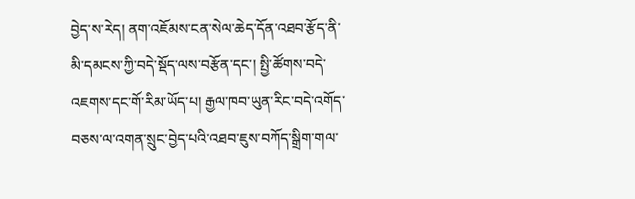བྱེད་ས་རེད། ནག་འཇོམས་ངན་སེལ་ཆེད་དོན་འཐབ་རྩོད་ནི་མི་དམངས་ཀྱི་བདེ་སྡོད་ལས་བརྩོན་དང་། སྤྱི་ཚོགས་བདེ་འཇགས་དང་གོ་རིམ་ཡོད་པ། རྒྱལ་ཁབ་ཡུན་རིང་བདེ་འགོད་བཅས་ལ་འགན་སྲུང་བྱེད་པའི་འཐབ་ཇུས་བཀོད་སྒྲིག་གལ་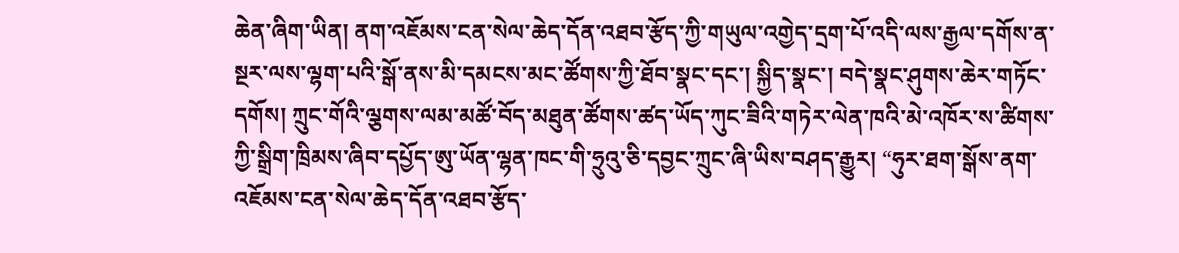ཆེན་ཞིག་ཡིན། ནག་འཇོམས་ངན་སེལ་ཆེད་དོན་འཐབ་རྩོད་ཀྱི་གཡུལ་འགྱེད་དྲག་པོ་འདི་ལས་རྒྱལ་དགོས་ན་སྔར་ལས་ལྷག་པའི་སྒོ་ནས་མི་དམངས་མང་ཚོགས་ཀྱི་ཐོབ་སྣང་དང་། སྐྱིད་སྣང་། བདེ་སྣང་ཤུགས་ཆེར་གཏོང་དགོས། ཀྲུང་གོའི་ལྕགས་ལམ་མཚོ་བོད་མཐུན་ཚོགས་ཚད་ཡོད་ཀུང་ཟིའི་གཏེར་ལེན་ཁའི་མེ་འཁོར་ས་ཚིགས་ཀྱི་སྒྲིག་ཁྲིམས་ཞིབ་དཔྱོད་ཨུ་ཡོན་ལྷན་ཁང་གི་ཧྲུའུ་ཅི་དབྱང་ཀྲུང་ཞི་ཡིས་བཤད་རྒྱུར། “ཧུར་ཐག་སྒོས་ནག་འཇོམས་ངན་སེལ་ཆེད་དོན་འཐབ་རྩོད་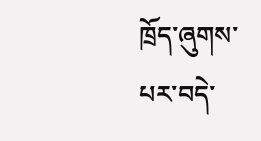ཁྲོད་ཞུགས་པར་བདེ་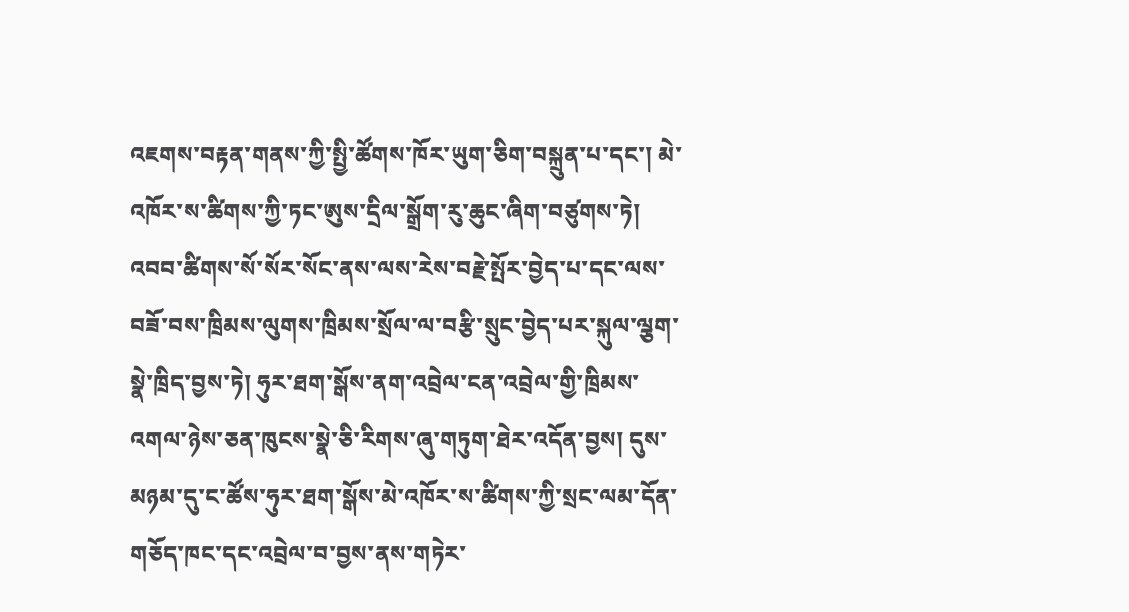འཇགས་བརྟན་གནས་ཀྱི་སྤྱི་ཚོགས་ཁོར་ཡུག་ཅིག་བསྐྲུན་པ་དང་། མེ་འཁོར་ས་ཚིགས་ཀྱི་ཏང་ཨུས་དྲིལ་སྒྲོག་རུ་ཆུང་ཞིག་བཙུགས་ཏེ། འབབ་ཚིགས་སོ་སོར་སོང་ནས་ལས་རེས་བརྗེ་སྤོར་བྱེད་པ་དང་ལས་བཟོ་བས་ཁྲིམས་ལུགས་ཁྲིམས་སྲོལ་ལ་བརྩི་སྲུང་བྱེད་པར་སྐུལ་ལྕག་སྣེ་ཁྲིད་བྱས་ཏེ། ཧུར་ཐག་སྒོས་ནག་འབྲེལ་ངན་འབྲེལ་གྱི་ཁྲིམས་འགལ་ཉེས་ཅན་ཁུངས་སྣེ་ཅི་རིགས་ཞུ་གཏུག་ཐེར་འདོན་བྱས། དུས་མཉམ་དུ་ང་ཚོས་ཧུར་ཐག་སྒོས་མེ་འཁོར་ས་ཚིགས་ཀྱི་སྲང་ལམ་དོན་གཅོད་ཁང་དང་འབྲེལ་བ་བྱས་ནས་གཏེར་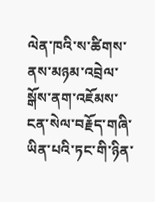ལེན་ཁའི་ས་ཚིགས་ནས་མཉམ་འབྲེལ་སྒོས་ནག་འཇོམས་ངན་སེལ་བརྗོད་གཞི་ཡིན་པའི་ཏང་གི་ཉིན་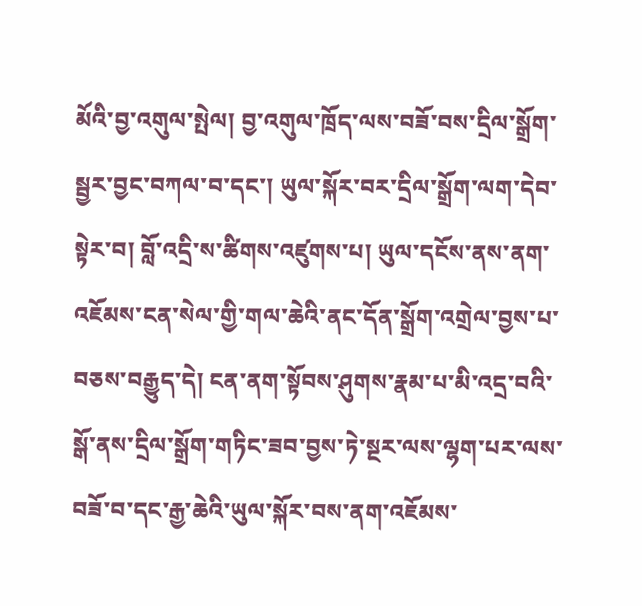མོའི་བྱ་འགུལ་སྤེལ། བྱ་འགུལ་ཁྲོད་ལས་བཟོ་བས་དྲིལ་སྒྲོག་སྦྱར་བྱང་བཀལ་བ་དང་། ཡུལ་སྐོར་བར་དྲིལ་སྒྲོག་ལག་དེབ་སྟེར་བ། བློ་འདྲི་ས་ཚིགས་འཛུགས་པ། ཡུལ་དངོས་ནས་ནག་འཇོམས་ངན་སེལ་གྱི་གལ་ཆེའི་ནང་དོན་སྒྲོག་འགྲེལ་བྱས་པ་བཅས་བརྒྱུད་དེ། ངན་ནག་སྟོབས་ཤུགས་རྣམ་པ་མི་འདྲ་བའི་སྒོ་ནས་དྲིལ་སྒྲོག་གཏིང་ཟབ་བྱས་ཏེ་སྔར་ལས་ལྷག་པར་ལས་བཟོ་བ་དང་རྒྱ་ཆེའི་ཡུལ་སྐོར་བས་ནག་འཇོམས་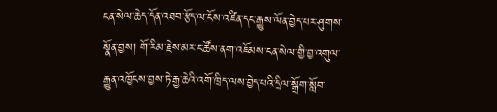ངན་སེལ་ཆེད་དོན་འཐབ་རྩོད་ལ་ངོས་འཛིན་དང་རྒྱུས་ལོན་བྱེད་པར་ཤུགས་སྣོན་བྱས། གོ་རིམ་རྗེས་མར་ང་ཚོས་ནག་འཇོམས་ངན་སེལ་གྱི་བྱ་འགུལ་རྒྱུན་འཁྱོངས་བྱས་ཏེ་རྒྱ་ཆེའི་འགོ་ཁྲིད་ལས་བྱེད་པའི་དྲིལ་སྒྲོག་སློབ་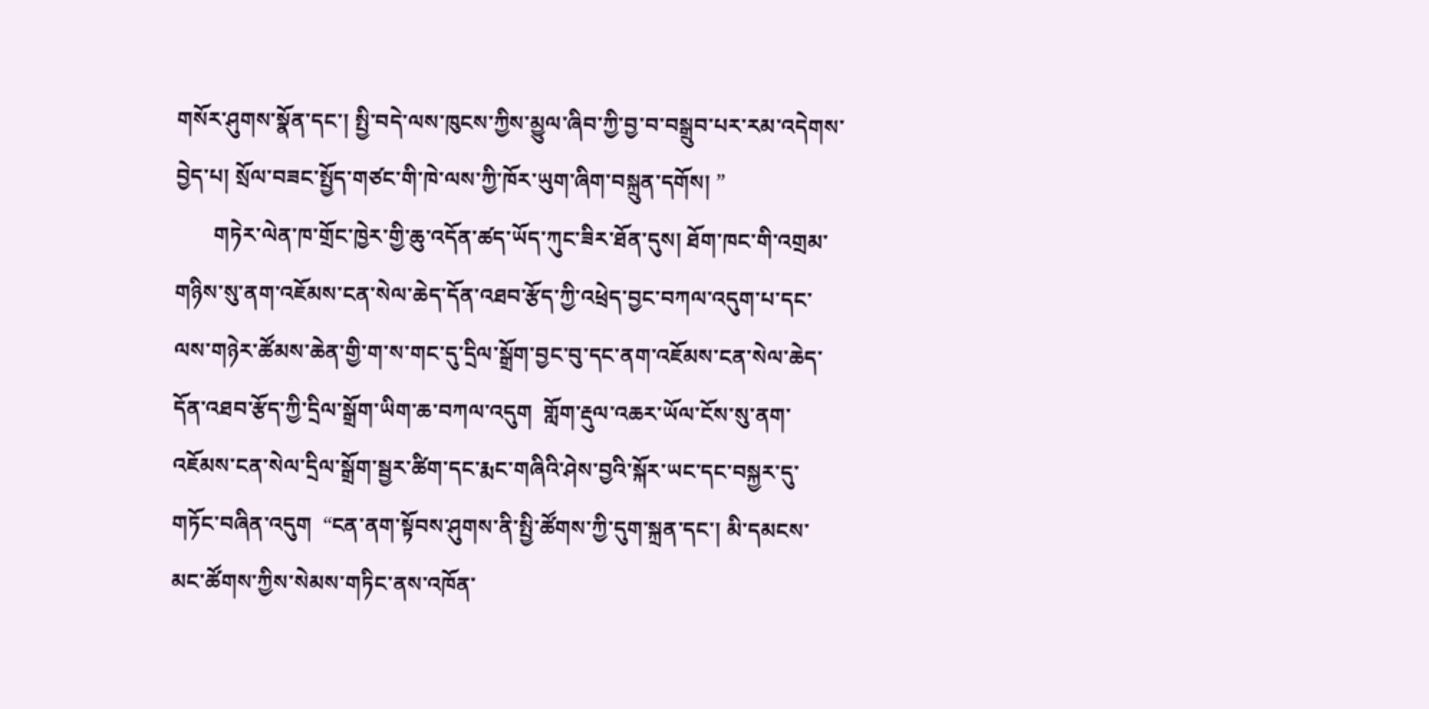གསོར་ཤུགས་སྣོན་དང་། སྤྱི་བདེ་ལས་ཁུངས་ཀྱིས་མྱུལ་ཞིབ་ཀྱི་བྱ་བ་བསྒྲུབ་པར་རམ་འདེགས་བྱེད་པ། སྲོལ་བཟང་སྤྱོད་གཙང་གི་ཁེ་ལས་ཀྱི་ཁོར་ཡུག་ཞིག་བསྐྲུན་དགོས། ”
       གཏེར་ལེན་ཁ་གྲོང་ཁྱེར་གྱི་ཆུ་འདོན་ཚད་ཡོད་ཀུང་ཟིར་ཐོན་དུས། ཐོག་ཁང་གི་འགྲམ་གཉིས་སུ་ནག་འཇོམས་ངན་སེལ་ཆེད་དོན་འཐབ་རྩོད་ཀྱི་འཕྲེད་བྱང་བཀལ་འདུག་པ་དང་ལས་གཉེར་ཚོམས་ཆེན་གྱི་ག་ས་གང་དུ་དྲིལ་སྒྲོག་བྱང་བུ་དང་ནག་འཇོམས་ངན་སེལ་ཆེད་དོན་འཐབ་རྩོད་ཀྱི་དྲིལ་སྒྲོག་ཡིག་ཆ་བཀལ་འདུག  གློག་རྡུལ་འཆར་ཡོལ་ངོས་སུ་ནག་འཇོམས་ངན་སེལ་དྲིལ་སྒྲོག་སྦྱར་ཚིག་དང་རྨང་གཞིའི་ཤེས་བྱའི་སྐོར་ཡང་དང་བསྐྱར་དུ་གཏོང་བཞིན་འདུག  “ངན་ནག་སྟོབས་ཤུགས་ནི་སྤྱི་ཚོགས་ཀྱི་དུག་སྐྲན་དང་། མི་དམངས་མང་ཚོགས་ཀྱིས་སེམས་གཏིང་ནས་འཁོན་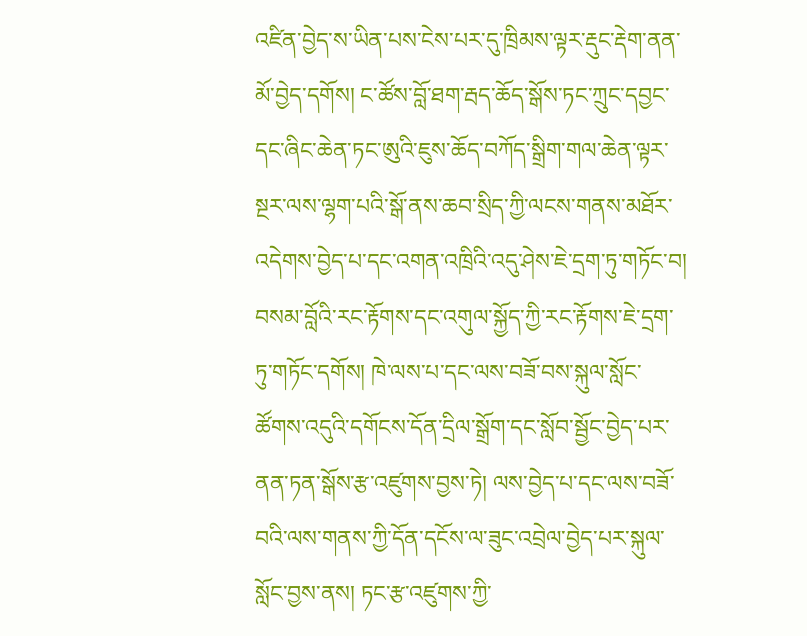འཛིན་བྱེད་ས་ཡིན་པས་ངེས་པར་དུ་ཁྲིམས་ལྟར་རྡུང་རྡེག་ནན་མོ་བྱེད་དགོས། ང་ཚོས་བློ་ཐག་རྦད་ཆོད་སྒོས་ཏང་ཀྲུང་དབྱང་དང་ཞིང་ཆེན་ཏང་ཨུའི་ཇུས་ཆོད་བཀོད་སྒྲིག་གལ་ཆེན་ལྟར་སྔར་ལས་ལྷག་པའི་སྒོ་ནས་ཆབ་སྲིད་ཀྱི་ལངས་གནས་མཐོར་འདེགས་བྱེད་པ་དང་འགན་འཁྲིའི་འདུ་ཤེས་ཇེ་དྲག་ཏུ་གཏོང་བ། བསམ་བློའི་རང་རྟོགས་དང་འགུལ་སྐྱོད་ཀྱི་རང་རྟོགས་ཇེ་དྲག་ཏུ་གཏོང་དགོས། ཁེ་ལས་པ་དང་ལས་བཟོ་བས་སྐུལ་སློང་ཚོགས་འདུའི་དགོངས་དོན་དྲིལ་སྒྲོག་དང་སློབ་སྦྱོང་བྱེད་པར་ནན་ཏན་སྒོས་རྩ་འཛུགས་བྱས་ཏེ། ལས་བྱེད་པ་དང་ལས་བཟོ་བའི་ལས་གནས་ཀྱི་དོན་དངོས་ལ་ཟུང་འབྲེལ་བྱེད་པར་སྐུལ་སློང་བྱས་ནས། ཏང་རྩ་འཛུགས་ཀྱི་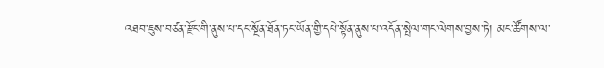འཐབ་ཇུས་བཙན་རྫོང་གི་ནུས་པ་དང་སྔོན་ཐོན་ཏང་ཡོན་གྱི་དཔེ་སྟོན་ནུས་པ་འདོན་སྤེལ་གང་ལེགས་བྱས་ཏེ། མང་ཚོགས་ལ་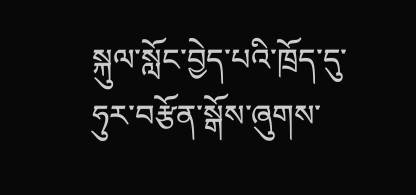སྐུལ་སློང་བྱེད་པའི་ཁྲོད་དུ་ཧུར་བརྩོན་སྒོས་ཞུགས་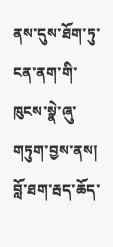ནས་དུས་ཐོག་ཏུ་ངན་ནག་གི་ཁུངས་སྣེ་ཞུ་གཏུག་བྱས་ནས། བློ་ཐག་རྦད་ཆོད་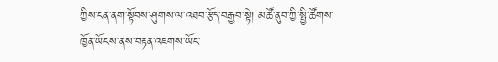ཀྱིས་ངན་ནག་སྟོབས་ཤུགས་ལ་འཐབ་རྩོད་བརྒྱབ་སྟེ། མཚོ་ནུབ་ཀྱི་སྤྱི་ཚོགས་ཁྱོན་ཡོངས་ནས་བརྟན་འཇགས་ཡོང་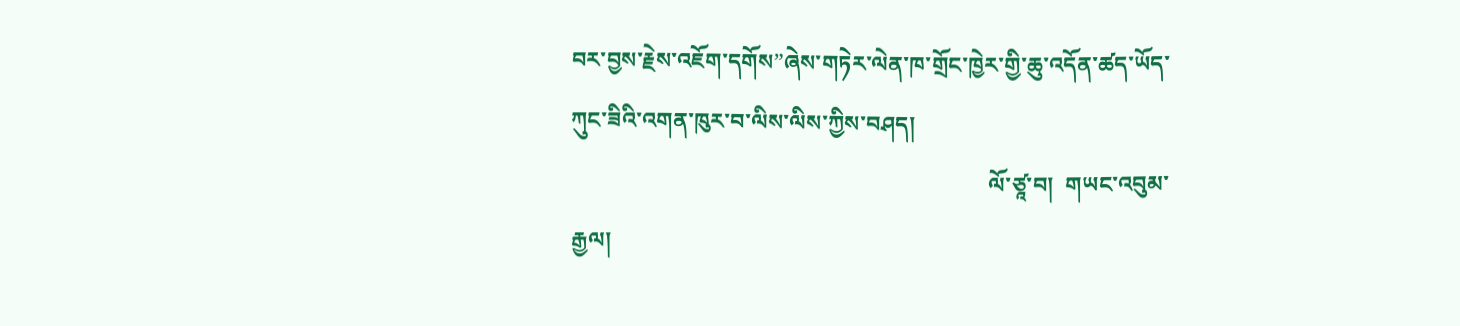བར་བྱས་རྗེས་འཇོག་དགོས”ཞེས་གཏེར་ལེན་ཁ་གྲོང་ཁྱེར་གྱི་ཆུ་འདོན་ཚད་ཡོད་ཀུང་ཟིའི་འགན་ཁུར་བ་ལིས་ལིས་ཀྱིས་བཤད།
                                                                         ལོ་ཙཱ་བ།  གཡང་འབུམ་རྒྱལ།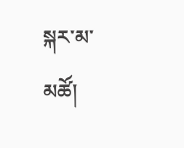སྐར་མ་མཚོ།